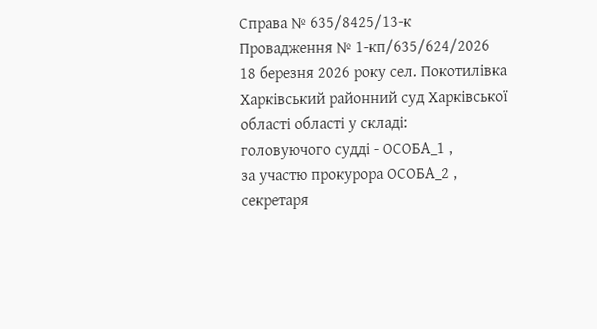Справа № 635/8425/13-к
Провадження № 1-кп/635/624/2026
18 березня 2026 року сел. Покотилівка
Харківський районний суд Харківської області області у складі:
головуючого судді - ОСОБА_1 ,
за участю прокурора ОСОБА_2 ,
секретаря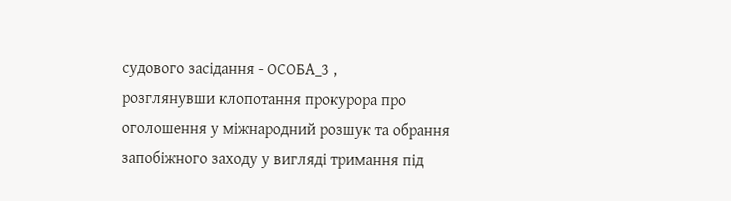судового засідання - ОСОБА_3 ,
розглянувши клопотання прокурора про оголошення у міжнародний розшук та обрання запобіжного заходу у вигляді тримання під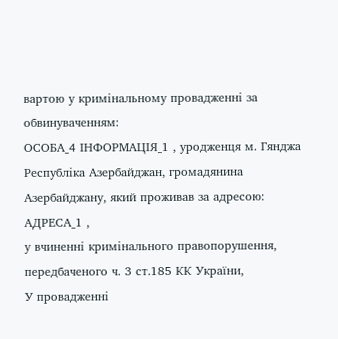вартою у кримінальному провадженні за обвинуваченням:
ОСОБА_4 ІНФОРМАЦІЯ_1 , уродженця м. Гянджа Республіка Азербайджан, громадянина Азербайджану, який проживав за адресою: АДРЕСА_1 ,
у вчиненні кримінального правопорушення, передбаченого ч. 3 ст.185 КК України,
У провадженні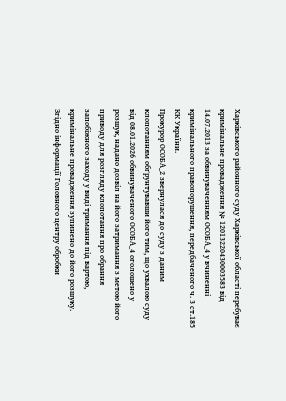Харківського районного суду Харківської області перебуває кримінальне провадження № 12013220430003583 від 14.07.2013 за обвинуваченням ОСОБА_4 у вчиненні кримінального правопорушення, передбаченого ч. 3 ст.185 КК України.
Прокурор ОСОБА_2 звернулася до суду з даним клопотанням обґрунтувавши його тим, що ухвалою суду від 08.01.2026 обвинуваченого ОСОБА_4 оголошено у розшук, надано дозвіл на його затримання з метою його приводу для розгляду клопотання про обрання запобіжного заходу у виді тримання під вартою, кримінальне провадження зупинено до його розшуку. Згідно інформації Головного центру обробки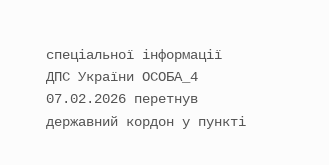спеціальної інформації ДПС України ОСОБА_4 07.02.2026 перетнув державний кордон у пункті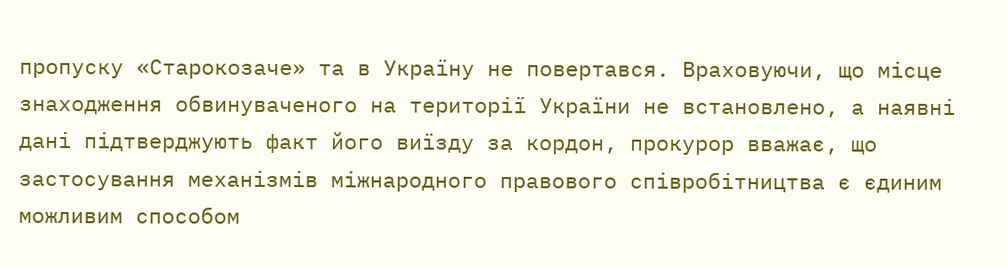пропуску «Старокозаче» та в Україну не повертався. Враховуючи, що місце знаходження обвинуваченого на території України не встановлено, а наявні дані підтверджують факт його виїзду за кордон, прокурор вважає, що застосування механізмів міжнародного правового співробітництва є єдиним можливим способом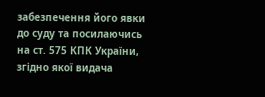забезпечення його явки до суду та посилаючись на ст. 575 КПК України, згідно якої видача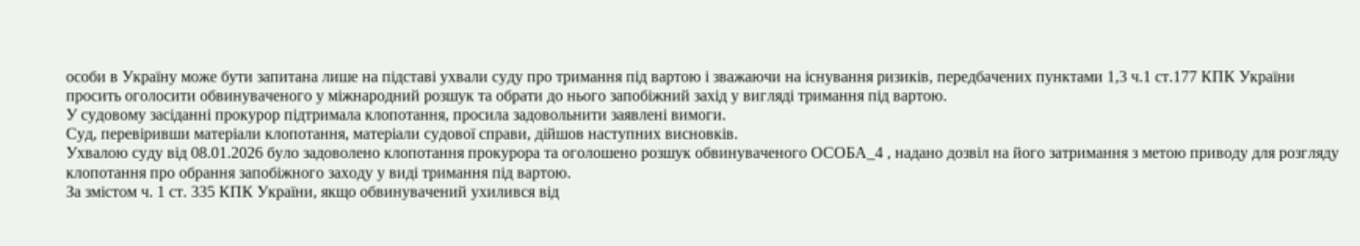особи в Україну може бути запитана лише на підставі ухвали суду про тримання під вартою і зважаючи на існування ризиків, передбачених пунктами 1,3 ч.1 ст.177 КПК України просить оголосити обвинуваченого у міжнародний розшук та обрати до нього запобіжний захід у вигляді тримання під вартою.
У судовому засіданні прокурор підтримала клопотання, просила задовольнити заявлені вимоги.
Суд, перевіривши матеріали клопотання, матеріали судової справи, дійшов наступних висновків.
Ухвалою суду від 08.01.2026 було задоволено клопотання прокурора та оголошено розшук обвинуваченого ОСОБА_4 , надано дозвіл на його затримання з метою приводу для розгляду клопотання про обрання запобіжного заходу у виді тримання під вартою.
За змістом ч. 1 ст. 335 КПК України, якщо обвинувачений ухилився від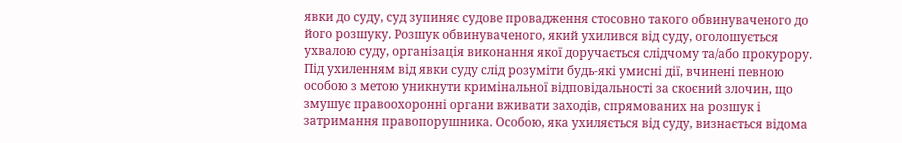явки до суду, суд зупиняє судове провадження стосовно такого обвинуваченого до його розшуку. Розшук обвинуваченого, який ухилився від суду, оголошується ухвалою суду, організація виконання якої доручається слідчому та/або прокурору.
Під ухиленням від явки суду слід розуміти будь-які умисні дії, вчинені певною особою з метою уникнути кримінальної відповідальності за скоєний злочин, що змушує правоохоронні органи вживати заходів, спрямованих на розшук і затримання правопорушника. Особою, яка ухиляється від суду, визнається відома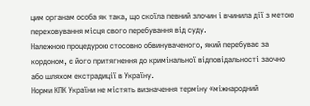цим органам особа як така, що скоїла певний злочин і вчинила дії з метою переховування місця свого перебування від суду.
Належною процедурою стосовно обвинуваченого, який перебуває за кордоном, є його притягнення до кримінальної відповідальності заочно або шляхом екстрадиції в Україну.
Норми КПК України не містять визначення терміну «міжнародний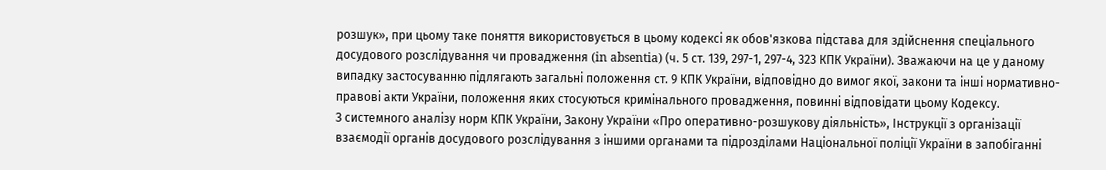розшук», при цьому таке поняття використовується в цьому кодексі як обов'язкова підстава для здійснення спеціального досудового розслідування чи провадження (in absentia) (ч. 5 ст. 139, 297-1, 297-4, 323 КПК України). Зважаючи на це у даному випадку застосуванню підлягають загальні положення ст. 9 КПК України, відповідно до вимог якої, закони та інші нормативно-правові акти України, положення яких стосуються кримінального провадження, повинні відповідати цьому Кодексу.
З системного аналізу норм КПК України, Закону України «Про оперативно-розшукову діяльність», Інструкції з організації взаємодії органів досудового розслідування з іншими органами та підрозділами Національної поліції України в запобіганні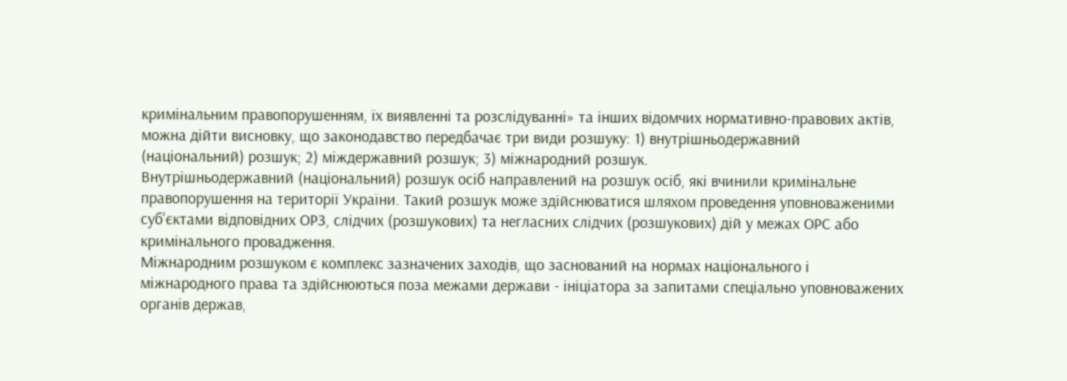кримінальним правопорушенням, їх виявленні та розслідуванні» та інших відомчих нормативно-правових актів, можна дійти висновку, що законодавство передбачає три види розшуку: 1) внутрішньодержавний (національний) розшук; 2) міждержавний розшук; 3) міжнародний розшук.
Внутрішньодержавний (національний) розшук осіб направлений на розшук осіб, які вчинили кримінальне правопорушення на території України. Такий розшук може здійснюватися шляхом проведення уповноваженими суб'єктами відповідних ОРЗ, слідчих (розшукових) та негласних слідчих (розшукових) дій у межах ОРС або кримінального провадження.
Міжнародним розшуком є комплекс зазначених заходів, що заснований на нормах національного і міжнародного права та здійснюються поза межами держави - ініціатора за запитами спеціально уповноважених органів держав,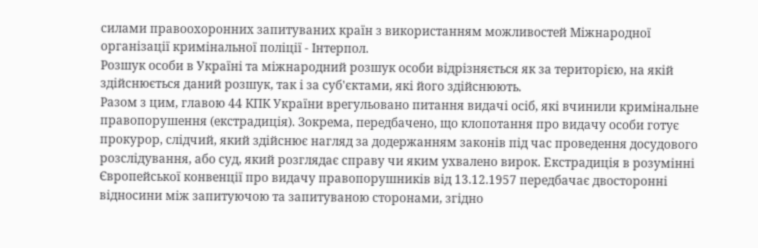силами правоохоронних запитуваних країн з використанням можливостей Міжнародної організації кримінальної поліції - Інтерпол.
Розшук особи в Україні та міжнародний розшук особи відрізняється як за територією, на якій здійснюється даний розшук, так і за суб'єктами, які його здійснюють.
Разом з цим, главою 44 КПК України врегульовано питання видачі осіб, які вчинили кримінальне правопорушення (екстрадиція). Зокрема, передбачено, що клопотання про видачу особи готує прокурор, слідчий, який здійснює нагляд за додержанням законів під час проведення досудового розслідування, або суд, який розглядає справу чи яким ухвалено вирок. Екстрадиція в розумінні Європейської конвенції про видачу правопорушників від 13.12.1957 передбачає двосторонні відносини між запитуючою та запитуваною сторонами, згідно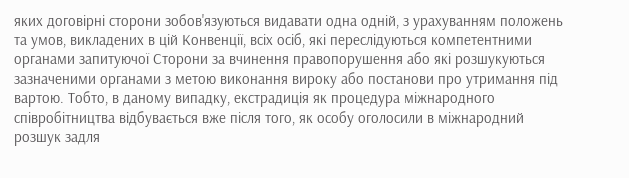яких договірні сторони зобов'язуються видавати одна одній, з урахуванням положень та умов, викладених в цій Конвенції, всіх осіб, які переслідуються компетентними органами запитуючої Сторони за вчинення правопорушення або які розшукуються зазначеними органами з метою виконання вироку або постанови про утримання під вартою. Тобто, в даному випадку, екстрадиція як процедура міжнародного співробітництва відбувається вже після того, як особу оголосили в міжнародний розшук задля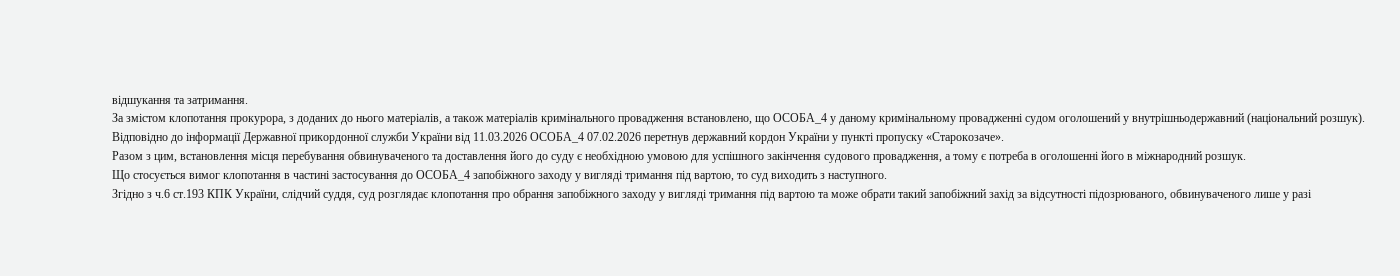відшукання та затримання.
За змістом клопотання прокурора, з доданих до нього матеріалів, а також матеріалів кримінального провадження встановлено, що ОСОБА_4 у даному кримінальному провадженні судом оголошений у внутрішньодержавний (національний розшук).
Відповідно до інформації Державної прикордонної служби України від 11.03.2026 ОСОБА_4 07.02.2026 перетнув державний кордон України у пункті пропуску «Старокозаче».
Разом з цим, встановлення місця перебування обвинуваченого та доставлення його до суду є необхідною умовою для успішного закінчення судового провадження, а тому є потреба в оголошенні його в міжнародний розшук.
Що стосується вимог клопотання в частині застосування до ОСОБА_4 запобіжного заходу у вигляді тримання під вартою, то суд виходить з наступного.
Згідно з ч.6 ст.193 КПК України, слідчий суддя, суд розглядає клопотання про обрання запобіжного заходу у вигляді тримання під вартою та може обрати такий запобіжний захід за відсутності підозрюваного, обвинуваченого лише у разі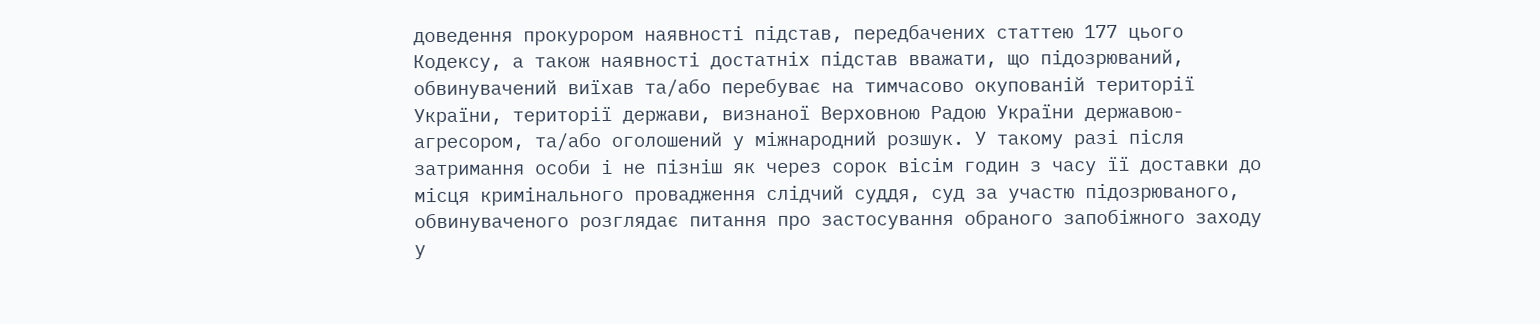доведення прокурором наявності підстав, передбачених статтею 177 цього Кодексу, а також наявності достатніх підстав вважати, що підозрюваний, обвинувачений виїхав та/або перебуває на тимчасово окупованій території України, території держави, визнаної Верховною Радою України державою-агресором, та/або оголошений у міжнародний розшук. У такому разі після затримання особи і не пізніш як через сорок вісім годин з часу її доставки до місця кримінального провадження слідчий суддя, суд за участю підозрюваного, обвинуваченого розглядає питання про застосування обраного запобіжного заходу у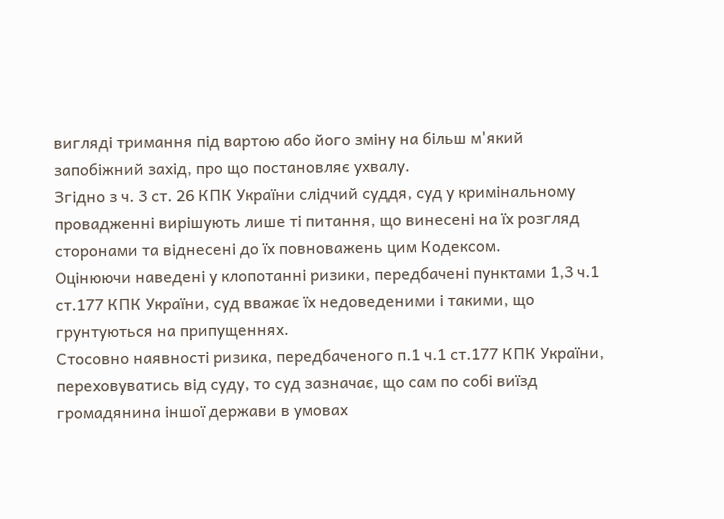вигляді тримання під вартою або його зміну на більш м'який запобіжний захід, про що постановляє ухвалу.
Згідно з ч. 3 ст. 26 КПК України слідчий суддя, суд у кримінальному провадженні вирішують лише ті питання, що винесені на їх розгляд сторонами та віднесені до їх повноважень цим Кодексом.
Оцінюючи наведені у клопотанні ризики, передбачені пунктами 1,3 ч.1 ст.177 КПК України, суд вважає їх недоведеними і такими, що грунтуються на припущеннях.
Стосовно наявності ризика, передбаченого п.1 ч.1 ст.177 КПК України, переховуватись від суду, то суд зазначає, що сам по собі виїзд громадянина іншої держави в умовах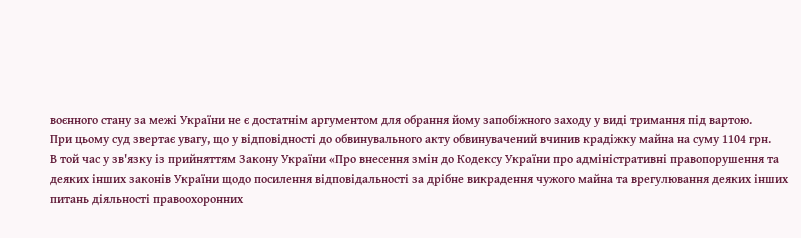воєнного стану за межі України не є достатнім аргументом для обрання йому запобіжного заходу у виді тримання під вартою.
При цьому суд звертає увагу, що у відповідності до обвинувального акту обвинувачений вчинив крадіжку майна на суму 1104 грн.
В той час у зв'язку із прийняттям Закону України «Про внесення змін до Кодексу України про адміністративні правопорушення та деяких інших законів України щодо посилення відповідальності за дрібне викрадення чужого майна та врегулювання деяких інших питань діяльності правоохоронних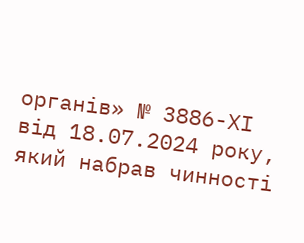органів» № 3886-ХІ від 18.07.2024 року, який набрав чинності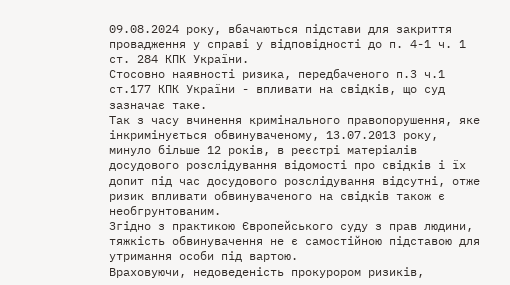09.08.2024 року, вбачаються підстави для закриття провадження у справі у відповідності до п. 4-1 ч. 1 ст. 284 КПК України.
Стосовно наявності ризика, передбаченого п.3 ч.1 ст.177 КПК України - впливати на свідків, що суд зазначає таке.
Так з часу вчинення кримінального правопорушення, яке інкримінується обвинуваченому, 13.07.2013 року, минуло більше 12 років, в реєстрі матеріалів досудового розслідування відомості про свідків і їх допит під час досудового розслідування відсутні, отже ризик впливати обвинуваченого на свідків також є необгрунтованим.
Згідно з практикою Європейського суду з прав людини, тяжкість обвинувачення не є самостійною підставою для утримання особи під вартою.
Враховуючи, недоведеність прокурором ризиків,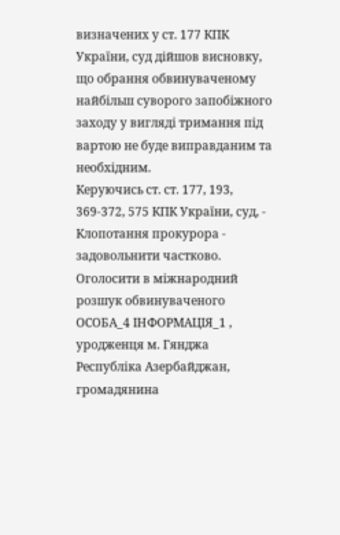визначених у ст. 177 КПК України, суд дійшов висновку, що обрання обвинуваченому найбільш суворого запобіжного заходу у вигляді тримання під вартою не буде виправданим та необхідним.
Керуючись ст. ст. 177, 193, 369-372, 575 КПК України, суд, -
Клопотання прокурора - задовольнити частково.
Оголосити в міжнародний розшук обвинуваченого ОСОБА_4 ІНФОРМАЦІЯ_1 , уродженця м. Гянджа Республіка Азербайджан, громадянина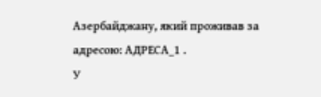Азербайджану, який проживав за адресою: АДРЕСА_1 .
У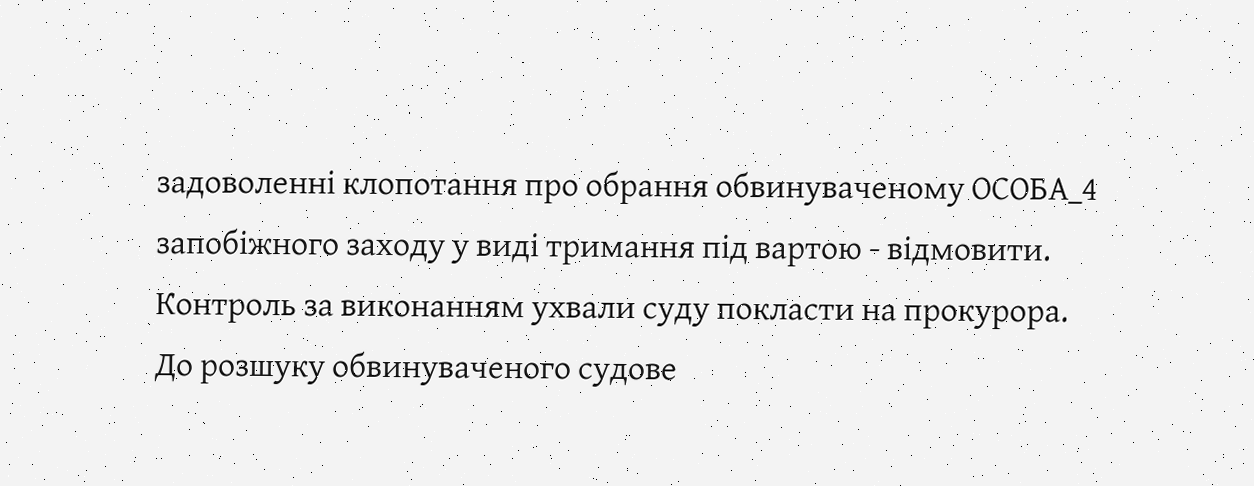задоволенні клопотання про обрання обвинуваченому ОСОБА_4 запобіжного заходу у виді тримання під вартою - відмовити.
Контроль за виконанням ухвали суду покласти на прокурора.
До розшуку обвинуваченого судове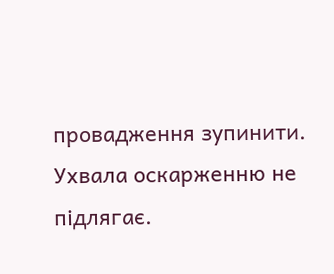провадження зупинити.
Ухвала оскарженню не підлягає.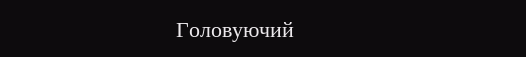Головуючий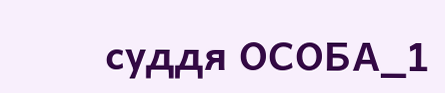суддя ОСОБА_1